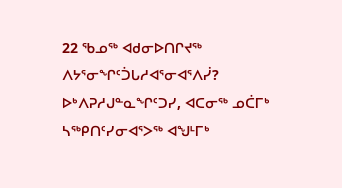22 ᖃᓄᖅ ᐊᑯᓂᐅᑎᒋᔪᖅ ᐱᔭᕐᓂᖏᑦᑑᒐᓱᐊᕐᓂᐊᕐᐱᓰ? ᐅᒃᐱᕈᓱᒍᓐᓇᖏᑦᑐᓯ, ᐊᑕᓂᖅ ᓄᑖᒥᒃ ᓴᖅᑭᑎᑦᓯᓂᐊᕐᐳᖅ ᐊᖑᒻᒥᒃ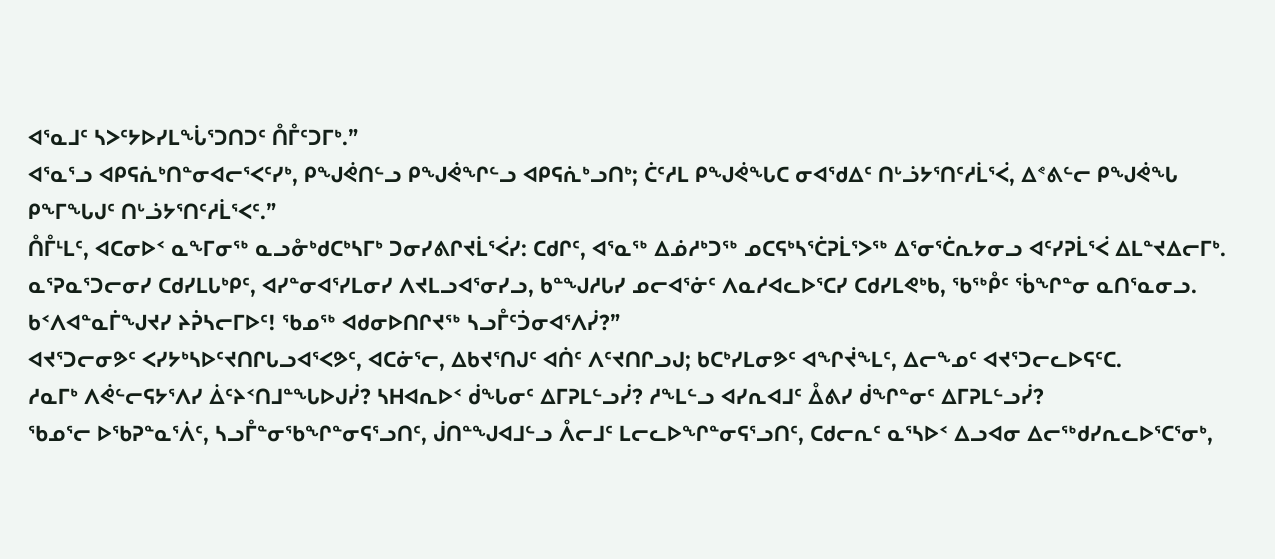ᐊᕐᓇᒧᑦ ᓴᐳᑦᔭᐅᓯᒪᖔᕐᑐᑎᑐᑦ ᑍᒤᑦᑐᒥᒃ.”
ᐊᕐᓇᕐᓗ ᐊᑭᕋᕇᒃᑎᓐᓂᐊᓕᕐᐸᑦᓯᒃ, ᑭᖑᕚᑎᓪᓗ ᑭᖑᕚᖏᓪᓗ ᐊᑭᕋᕇᒃᓗᑎᒃ; ᑖᑦᓱᒪ ᑭᖑᕚᖓᑕ ᓂᐊᖁᐃᑦ ᑎᒡᓘᔭᕐᑎᑦᓱᒫᕐᐹ, ᐃᕝᕕᓪᓕ ᑭᖑᕚᖓ ᑭᖕᒥᖓᒍᑦ ᑎᒡᓘᔭᕐᑎᑦᓱᒫᕐᐸᑦ.”
ᑍᒤᒻᒪᑦ, ᐊᑕᓂᐅᑉ ᓇᖕᒥᓂᖅ ᓇᓗᓁᒃᑯᑕᒃᓴᒥᒃ ᑐᓂᓯᕕᒋᔪᒫᕐᐹᓯ: ᑕᑯᒋᑦ, ᐊᕐᓇᖅ ᐃᓅᓱᒃᑐᖅ ᓄᑕᕋᒃᓴᕐᑖᕈᒫᕐᐳᖅ ᐃᕐᓂᕐᑖᕆᔭᓂᓗ ᐊᑦᓯᕈᒫᕐᐹ ᐃᒪᓐᔪᐃᓕᒥᒃ.
ᓇᕐᕈᓇᕐᑐᓕᓂᓯ ᑕᑯᓯᒪᒐᒃᑭᑦ, ᐊᓯᓐᓂᐊᕐᓯᒪᓂᓯ ᐱᔪᒪᓗᐊᕐᓂᓯᓗ, ᑲᓐᖑᓱᒐᓯ ᓄᓕᐊᕐᓃᑦ ᐱᓇᓱᐊᓚᐅᕐᑕᓯ ᑕᑯᓯᒪᕙᒃᑲ, ᖃᖅᑬᑦ ᖄᖏᓐᓂ ᓇᑎᕐᓇᓂᓗ. ᑲᑉᐱᐊᓐᓇᒦᖑᔪᓯ ᔨᕉᓴᓕᒥᐅᑦ! ᖃᓄᖅ ᐊᑯᓂᐅᑎᒋᔪᖅ ᓴᓗᒤᑦᑑᓂᐊᕐᐱᓰ?”
ᐊᔪᕐᑐᓕᓂᕗᑦ ᐸᓯᔭᒃᓴᐅᑦᔪᑎᒋᒐᓗᐊᕐᐸᕗᑦ, ᐊᑕᓃᕐᓕ, ᐃᑲᔪᕐᑎᒍᑦ ᐊᑏᑦ ᐱᑦᔪᑎᒋᓗᒍ; ᑲᑕᒃᓯᒪᓂᕗᑦ ᐊᖏᔫᖕᒪᑦ, ᐃᓕᖕᓄᑦ ᐊᔪᕐᑐᓕᓚᐅᕋᑦᑕ.
ᓱᓇᒥᒃ ᐱᕚᓪᓕᕋᔭᕐᐱᓯ ᐄᑦᔨᑉᑎᒧᓐᖓᐅᒍᓰ? ᓴᕼᐊᕆᐅᑉ ᑰᖓᓂᑦ ᐃᒥᕈᒪᓪᓗᓰ? ᓱᖕᒪᓪᓗ ᐊᓯᕆᐊᒧᑦ ᐂᕕᓯ ᑰᖏᓐᓂᑦ ᐃᒥᕈᒪᓪᓗᓰ?
ᖃᓄᕐᓕ ᐅᖃᕈᓐᓇᕐᐲᑦ, ᓴᓗᒤᓐᓂᖃᖏᓐᓂᕋᕐᓗᑎᑦ, ᒎᑎᓐᖑᐊᒧᓪᓗ ᐰᓕᒧᑦ ᒪᓕᓚᐅᖏᓐᓂᕋᕐᓗᑎᑦ, ᑕᑯᓕᕆᑦ ᓇᕐᓴᐅᑉ ᐃᓗᐊᓂ ᐃᓕᖅᑯᓯᕆᓚᐅᕐᑕᕐᓂᒃ,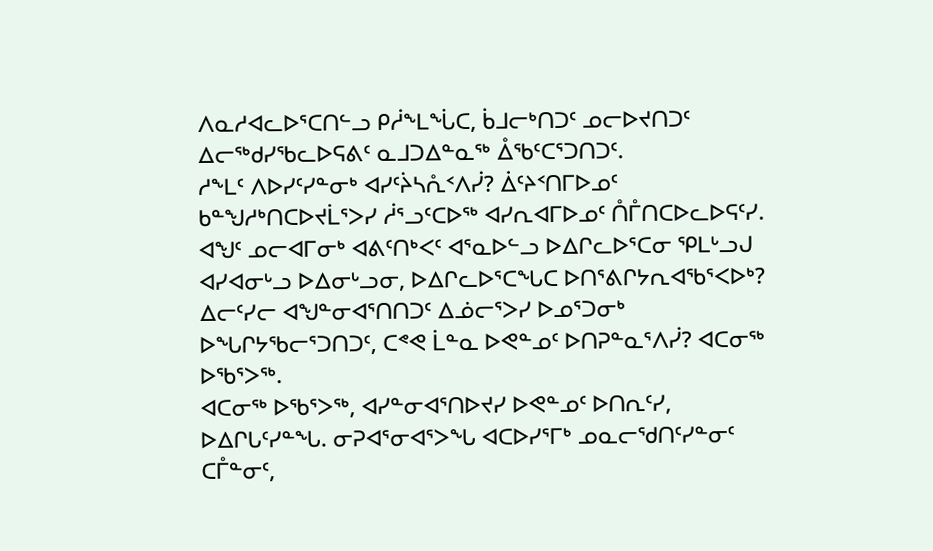ᐱᓇᓱᐊᓚᐅᕐᑕᑎᓪᓗ ᑭᓲᖕᒪᖔᑕ, ᑳᒧᓕᒃᑎᑐᑦ ᓄᓕᐅᔪᑎᑐᑦ ᐃᓕᖅᑯᓯᖃᓚᐅᕋᕕᑦ ᓇᒧᑐᐃᓐᓇᖅ ᐂᖃᑦᑕᕐᑐᑎᑐᑦ.
ᓱᖕᒪᑦ ᐱᐅᓯᑦᓯᓐᓂᒃ ᐊᓯᑦᔩᓴᕅᑉᐱᓰ? ᐄᑦᔨᑉᑎᒥᐅᓄᑦ ᑲᓐᖑᓱᒃᑎᑕᐅᔪᒫᕐᐳᓯ ᓲᕐᓗᑦᑕᐅᖅ ᐊᓯᕆᐊᒥᐅᓄᑦ ᑍᒤᑎᑕᐅᓚᐅᕋᑦᓯ.
ᐊᖑᑦ ᓄᓕᐊᒥᓂᒃ ᐊᕕᑦᑎᒃᐸᑦ ᐊᕐᓇᐅᓪᓗ ᐅᐃᒋᓚᐅᕐᑕᓂ ᕿᒪᒡᓗᒍ ᐊᓯᐊᓂᒡᓗ ᐅᐃᓂᒡᓗᓂ, ᐅᐃᒋᓚᐅᕐᑕᖓᑕ ᐅᑎᕐᕕᒋᔭᕆᐊᖃᕐᐸᐅᒃ? ᐃᓕᑦᓯᓕ ᐊᖑᓐᓂᐊᕐᑎᑎᑐᑦ ᐃᓅᓕᕐᐳᓯ ᐅᓄᕐᑐᓂᒃ ᐅᖓᒋᔭᖃᓕᕐᑐᑎᑐᑦ, ᑕᕝᕙ ᒫᓐᓇ ᐅᕙᓐᓄᑦ ᐅᑎᕈᓐᓇᕐᐱᓰ? ᐊᑕᓂᖅ ᐅᖃᕐᐳᖅ.
ᐊᑕᓂᖅ ᐅᖃᕐᐳᖅ, ᐊᓯᓐᓂᐊᕐᑎᐅᔪᓯ ᐅᕙᓐᓄᑦ ᐅᑎᕆᑦᓯ, ᐅᐃᒋᒐᑦᓯᓐᖓ. ᓂᕈᐊᕐᓂᐊᕐᐳᖓ ᐊᑕᐅᓯᕐᒥᒃ ᓄᓇᓕᖁᑎᑦᓯᓐᓂᑦ ᑕᒤᓐᓂᑦ,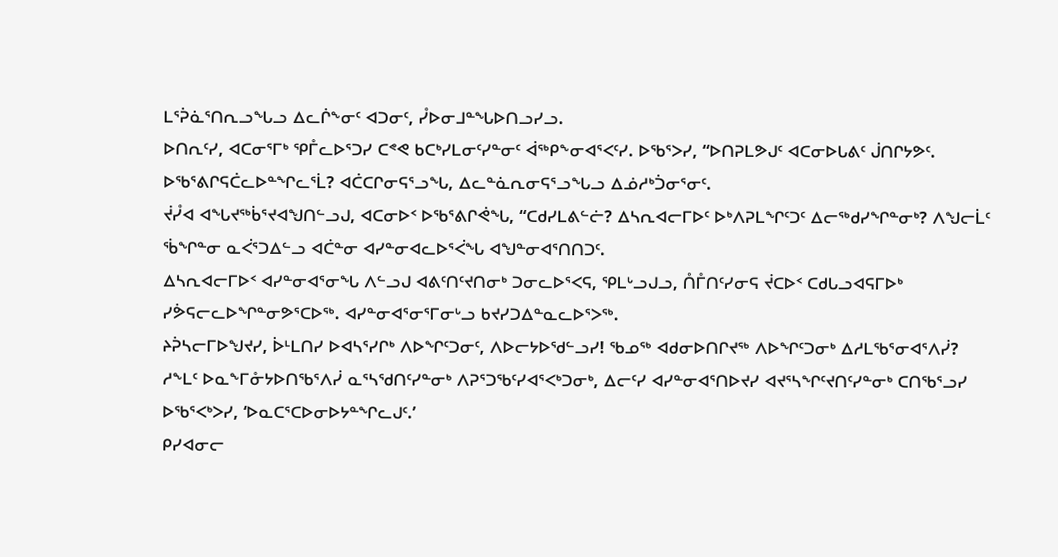ᒪᕐᕉᓈᕐᑎᕆᓗᖓᓗ ᐃᓚᒌᖕᓂᑦ ᐊᑐᓂᑦ, ᓮᐅᓂᒧᓐᖓᐅᑎᓗᓯᓗ.
ᐅᑎᕆᑦᓯ, ᐊᑕᓂᕐᒥᒃ ᕿᒤᓚᐅᕐᑐᓯ ᑕᕝᕙ ᑲᑕᒃᓯᒪᓂᑦᓯᓐᓂᑦ ᐋᖅᑭᖕᓂᐊᕐᐸᑦᓯ. ᐅᖃᕐᐳᓯ, “ᐅᑎᕈᒪᕗᒍᑦ ᐊᑕᓂᐅᒐᕕᑦ ᒎᑎᒋᔭᕗᑦ.
ᐅᖃᕐᕕᒋᕋᑖᓚᐅᓐᖏᓚᕐᒫ? ᐊᑖᑕᒋᓂᕋᕐᓗᖓ, ᐃᓚᓐᓈᕆᓂᕋᕐᓗᖓᓗ ᐃᓅᓱᒃᑑᓂᕐᓂᑦ.
ᔫᓮᐊ ᐊᖓᔪᖅᑳᕐᔪᐊᖑᑎᓪᓗᒍ, ᐊᑕᓂᐅᑉ ᐅᖃᕐᕕᒋᕚᖓ, “ᑕᑯᓯᒪᕕᓪᓖ? ᐃᓴᕆᐊᓕᒥᐅᑦ ᐅᒃᐱᕈᒪᖏᑦᑐᑦ ᐃᓕᖅᑯᓯᖏᓐᓂᒃ? ᐱᖑᓕᒫᑦ ᖄᖏᓐᓂ ᓇᐹᕐᑐᐃᓪᓗ ᐊᑖᓐᓂ ᐊᓯᓐᓂᐊᓚᐅᕐᐹᖓ ᐊᖑᓐᓂᐊᕐᑎᑎᑐᑦ.
ᐃᓴᕆᐊᓕᒥᐅᑉ ᐊᓯᓐᓂᐊᕐᓂᖓ ᐱᓪᓗᒍ ᐊᕕᑦᑎᑦᔪᑎᓂᒃ ᑐᓂᓚᐅᕐᐸᕋ, ᕿᒪᒡᓗᒍᓗ, ᑍᒤᑎᑦᓯᓂᕋ ᔫᑕᐅᑉ ᑕᑯᒐᓗᐊᕋᒥᐅᒃ ᓯᕘᕋᓕᓚᐅᖏᓐᓂᕗᕐᑕᐅᖅ. ᐊᓯᓐᓂᐊᕐᓂᕐᒥᓂᒡᓗ ᑲᔪᓯᑐᐃᓐᓇᓚᐅᕐᐳᖅ.
ᔨᕉᓴᓕᒥᐅᖑᔪᓯ, ᐆᒻᒪᑎᓯ ᐅᐊᓴᕐᓯᒋᒃ ᐱᐅᖏᑦᑐᓂᑦ, ᐱᐅᓕᔭᐅᖁᓪᓗᓯ! ᖃᓄᖅ ᐊᑯᓂᐅᑎᒋᔪᖅ ᐱᐅᖏᑦᑐᓂᒃ ᐃᓱᒪᖃᕐᓂᐊᕐᐱᓰ?
ᓱᖕᒪᑦ ᐅᓇᖕᒥᓁᔭᐅᑎᖃᕐᐱᓰ ᓇᕐᓴᖁᑎᑦᓯᓐᓂᒃ ᐱᕈᕐᑐᖃᑦᓯᐊᕐᐸᒃᑐᓂᒃ, ᐃᓕᑦᓯ ᐊᓯᓐᓂᐊᕐᑎᐅᔪᓯ ᐊᔪᕐᓴᖏᑦᔪᑎᑦᓯᓐᓂᒃ ᑕᑎᖃᕐᓗᓯ ᐅᖃᕐᐸᒃᐳᓯ, ‘ᐅᓇᑕᕐᑕᐅᓂᐅᔭᓐᖏᓚᒍᑦ.’
ᑭᓯᐊᓂᓕ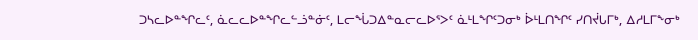ᑐᓴᓚᐅᓐᖏᓚᑦ, ᓈᓚᓚᐅᓐᖏᓚᓪᓘᓐᓃᑦ, ᒪᓕᖔᑐᐃᓐᓇᓕᓚᐅᕐᐳᑦ ᓈᒻᒪᖏᑦᑐᓂᒃ ᐆᒻᒪᑎᖏᑦ ᓯᑎᔫᒐᒥᒃ, ᐃᓱᒪᒥᖕᓂᒃ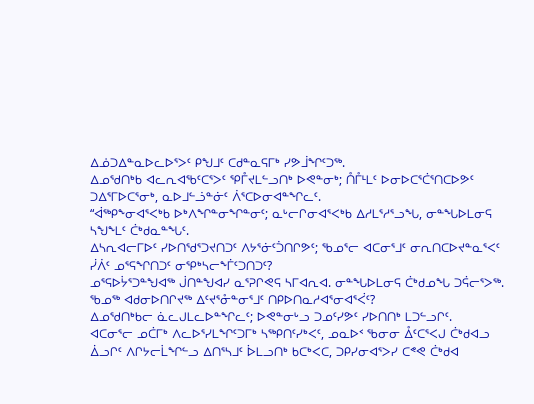ᐃᓅᑐᐃᓐᓇᐅᓚᐅᕐᐳᑦ ᑭᖑᒧᑦ ᑕᑯᓐᓇᕋᒥᒃ ᓯᕗᒨᖏᑦᑐᖅ.
ᐃᓄᖁᑎᒃᑲ ᐊᓚᕆᐊᖃᑦᑕᕐᐳᑦ ᕿᒤᔪᒪᓪᓗᑎᒃ ᐅᕙᓐᓂᒃ; ᑍᒤᒻᒪᑦ ᐅᓂᐅᑕᕐᑖᕐᑎᑕᐅᕗᑦ ᑐᐃᕐᒥᐅᑕᕐᓂᒃ, ᓇᐅᒧᓪᓘᓐᓃᑦ ᐲᕐᑕᐅᓂᐊᓐᖏᓚᑦ.
“ᐋᖅᑭᖕᓂᐊᕐᐸᒃᑲ ᐅᒃᐱᖏᓐᓂᖏᓐᓂᑦ; ᓇᒡᓕᒋᓂᐊᕐᐸᒃᑲ ᐃᓱᒪᕐᓱᕐᓗᖓ, ᓂᓐᖓᐅᒪᓂᕋ ᓴᖑᖕᒪᑦ ᑖᒃᑯᓇᓐᖓᑦ.
ᐃᓴᕆᐊᓕᒥᐅᑦ ᓯᐅᑎᖁᕐᑐᔪᑎᑐᑦ ᐱᔭᕐᓃᑦᑑᑎᒋᕗᑦ; ᖃᓄᕐᓕ ᐊᑕᓂᕐᒧᑦ ᓂᕆᑎᑕᐅᔪᓐᓇᕐᐸᑦ ᓰᐲᑦ ᓄᕐᕋᖏᑎᑐᑦ ᓂᕿᒃᓴᓕᖕᒦᑦᑐᑎᑐᑦ?
ᓄᕐᕋᐅᔮᕐᑐᓐᖑᐊᖅ ᒎᑎᓐᖑᐊᓯ ᓇᕐᕈᒋᕙᕋ ᓴᒥᐊᕆᐊ. ᓂᓐᖓᐅᒪᓂᕋ ᑖᒃᑯᓄᖓ ᑐᕌᓕᕐᐳᖅ. ᖃᓄᖅ ᐊᑯᓂᐅᑎᒋᔪᖅ ᐃᑦᔪᕐᓁᓐᓂᕐᒧᑦ ᑎᑭᐅᑎᓇᓱᐊᕐᓂᐊᕐᐹᑦ?
ᐃᓄᖁᑎᒃᑲᓕ ᓈᓚᒍᒪᓚᐅᓐᖏᓚᑦ; ᐅᕙᓐᓂᒡᓗ ᑐᓄᑦᓯᕗᑦ ᓯᐅᑎᑎᒃ ᒪᑐᓪᓗᒋᑦ.
ᐊᑕᓂᕐᓕ ᓄᑖᒥᒃ ᐱᓚᐅᕐᓯᒪᖏᑦᑐᒥᒃ ᓴᖅᑭᑎᑦᓯᒃᐸᑦ, ᓄᓇᐅᑉ ᖃᓂᓂ ᐂᑦᑕᕐᐸᒍ ᑖᒃᑯᐊᓗ ᐄᓗᒋᑦ ᐱᒋᔭᓕᒫᖏᓪᓗ ᐃᑎᕐᓴᒧᑦ ᐆᒪᓗᑎᒃ ᑲᑕᒃᐸᑕ, ᑐᑭᓯᓂᐊᕐᐳᓯ ᑕᕝᕙ ᑖᒃᑯᐊ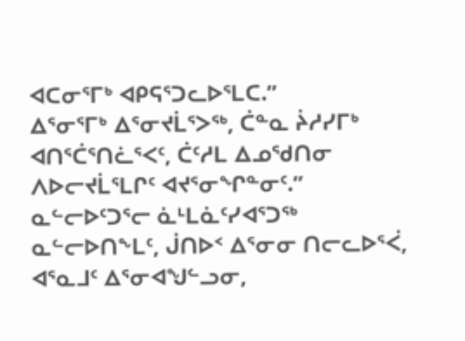ᐊᑕᓂᕐᒥᒃ ᐊᑭᕋᕐᑐᓚᐅᕐᒪᑕ.”
ᐃᕐᓂᕐᒥᒃ ᐃᕐᓂᔪᒫᕐᐳᖅ, ᑖᓐᓇ ᔩᓱᓯᒥᒃ ᐊᑎᕐᑖᕐᑎᓛᕐᐸᑦ, ᑖᑦᓱᒪ ᐃᓄᖁᑎᓂ ᐱᐅᓕᔪᒫᕐᒪᒋᑦ ᐊᔪᕐᓂᖏᓐᓂᑦ.”
ᓇᓪᓕᐅᑦᑐᕐᓕ ᓈᒻᒪᓈᑦᓯᐊᕐᑐᖅ ᓇᓪᓕᐅᑎᖕᒪᑦ, ᒎᑎᐅᑉ ᐃᕐᓂᓂ ᑎᓕᓚᐅᕐᐹ, ᐊᕐᓇᒧᑦ ᐃᕐᓂᐊᖑᓪᓗᓂ,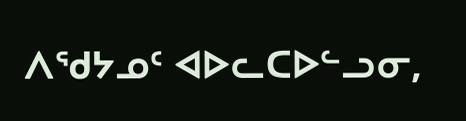ᐱᖁᔭᓄᑦ ᐊᐅᓚᑕᐅᓪᓗᓂ,